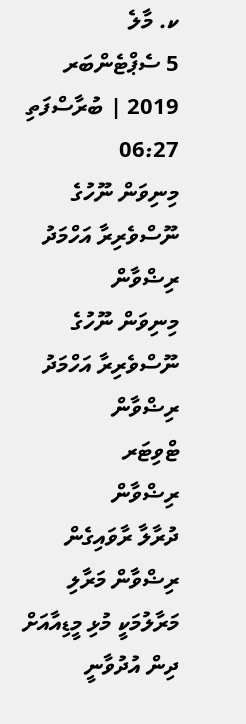ކ. މާލެ
5 ސެޕްޓެންބަރ 2019 | ބުރާސްފަތި 06:27
މިނިވަން ނޫހުގެ ނޫސްވެރިރާ އަހްމަދު ރިޟްވާން
މިނިވަން ނޫހުގެ ނޫސްވެރިރާ އަހްމަދު ރިޟްވާން
ޓްވިޓަރ
ރިޟްވާން
ދުރާލާ ރާވައިގެން ރިޟްވާން މަރާލި މަރާލުމަކީ މުޅި މީޑިއާއަށް ދިން އުދުވާނީ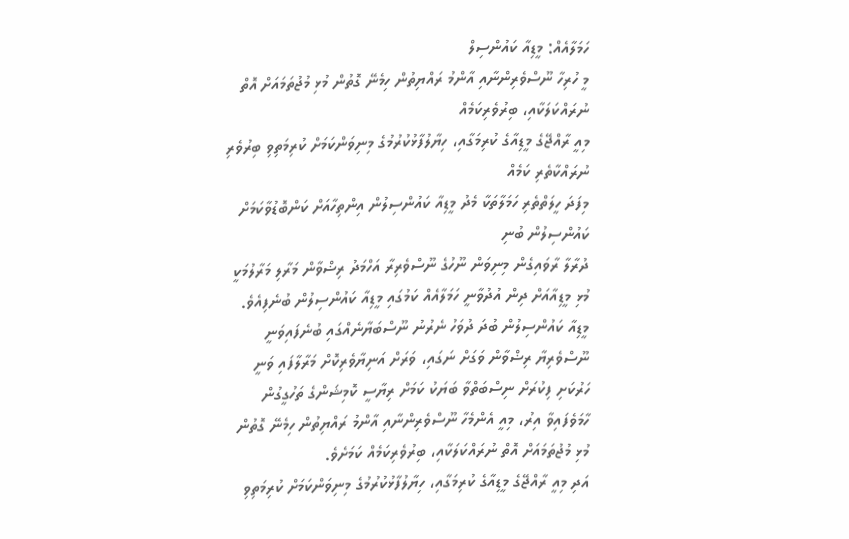ހަމަލާއެއް: މީޑިއާ ކައުންސިލް
މީ ހުރިހާ ނޫސްވެރިންނާއި އާންމު ރައްޔިތުން ހިމެނޭ ގޮތުން މުޅި މުޖުތަމައަށް އޮތް ނުރައްކަލަކާއި، ބިރުވެރިކަމެއް
މިއީ ރާއްޖޭގެ މީޑިއާގެ ކުރިމަގާއި، ހިޔާލުފާޅުކުރުމުގެ މިނިވަންކަމަށް ކުރިމަތިވި ބިރުވެރި ނުރައްކާތެރި ކަމެއް
މިފަދަ ހީލަތްތެރި ހަމަލާތަކާ މެދު މީޑިއާ ކައުންސިލުން އިންތިހާއަށް ކަންބޮޑުވާކަމަށް ކައުންސިލުން ބުނި
ދުރާލާ ރާވައިގެން މިނިވަން ނޫހުގެ ނޫސްވެރިރާ އަހްމަދު ރިޟްވާން މަރާލި މަރާލުމަކީ މުޅި މީޑިއާއަށް ދިން އުދުވާނީ ހަމަލާއެއް ކަމުގައި މީޑިއާ ކައުންސިލުން ބުނެފިއެވެ.
މީޑިއާ ކައުންސިލުން ބުދަ ދުވަހު ނެރުނު ނޫސްބަޔާނެއްގައި ބުނެފައިވަނީ ނޫސްވެރިޔާ ރިޟްވާން ވަގަށް ނަގައި، ވަރަށް އަނިޔާވެރިކޮށް މަރާލާފައި ވަނީ ހަރުކަށި ފިކުރަށް ނިސްބަތްވާ ބަޔަކު ކަމަށް ރިޔާސީ ކޮމިޝަންގެ ތަހުގީގުން ހާމަވެފައިވާ އިރު، މިއީ އެންމެހާ ނޫސްވެރިންނާއި އާންމު ރައްޔިތުން ހިމެނޭ ގޮތުން މުޅި މުޖުތަމައަށް އޮތް ނުރައްކަލަކާއި، ބިރުވެރިކަމެއް ކަމަށެވެ.
އަދި މިއީ ރާއްޖޭގެ މީޑިއާގެ ކުރިމަގާއި، ހިޔާލުފާޅުކުރުމުގެ މިނިވަންކަމަށް ކުރިމަތިވި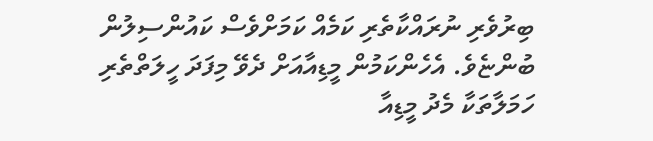ބިރުވެރި ނުރައްކާތެރި ކަމެއް ކަމަށްވެސް ކައުންސިލުން ބުންޏެވެ. އެހެންކަމުން މީޑިއާއަށް ދެވޭ މިފަދަ ހީލަތްތެރި ހަމަލާތަކާ މެދު މީޑިއާ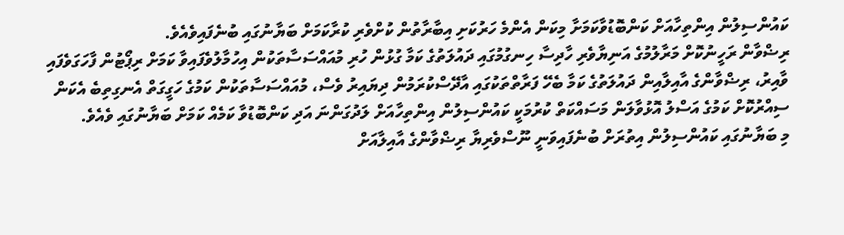ކައުންސިލުން އިންތިހާއަށް ކަންބޮޑުވާކަމަށާ މިކަން އެންމެ ހަރުކަށި އިބާރާތުން ކުށްވެރި ކުރާކަމަށް ބަޔާނުގައި ބުނެފައިވެއެވެ.
ރިޟްވާން ރަހީނުކޮށް މަރާލުމުގެ އަނިޔާވެރި ހާދިސާ ހިނގުމުގައި ދައުލަތުގެ ކަމާ ގުޅުން ހުރި މުއައްސަސާތަކުން އިހުމާލުވެފައިވާ ކަމަށް ރިޕޯޓުން ފާހަގަވެފައި ވާއިރު، ރިޟްވާންގެ އާއިލާއިން ދައުލަތުގެ ކަމާ ބެހޭ ފަރާތްތަކުގައި އާދޭސްކުރަމުން ދިޔައިރު ވެސް، މުއައްސަސާތަކުން ކަމުގެ ހަގީގަތް އެނގިތިބެ އެކަން ސިއްރުކޮށް ކަމުގެ އަސްލު އޮޅުވާލަން މަސައްކަތް ކުރުމަކީ ކައުންސިލުން އިންތިހާއަށް ލަދުގަންނަ އަދި ކަންބޮޑުވާ ކަމެއް ކަމަށް ބަޔާނުގައި ވެއެވެ.
މި ބަޔާނުގައި ކައުންސިލުން އިތުރަށް ބުނެފައިވަނީ ނޫސްވެރިޔާ ރިޟްވާންގެ އާއިލާއަށް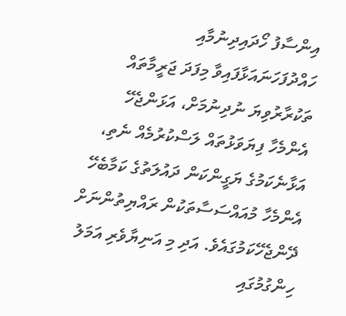އިންސާފު ހޯދައިދިނުމާއި ހައްދުފަހަނައަޅާފައިވާ މިފަދަ ޖަރީމާތައް ތަކުރާރުވިޔަ ނުދިނުމަށް، އަޅަންޖެހޭ އެންމެހާ ފިޔަވަޅުތައް ލަސްކުރުމެއް ނެތި، އަޅާނެކަމުގެ ޔަގީންކަން ދައުލަތުގެ ކަމާބެހޭ އެންމެހާ މުއައްސަސާތަކުން ރައްޔިތުންނަށް ދޭންޖެހޭކަމުގައެވެ. އަދި މި އަނިޔާވެރި އަމަލު ހިންގުމުގައި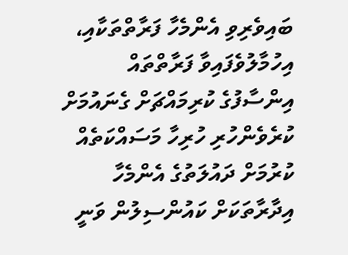ބައިވެރިވި އެންމެހާ ފަރާތްތަކާއި، އިހުމާލުވެފައިވާ ފަރާތްތައް އިންސާފުގެ ކުރިމައްޗަށް ގެނައުމަށް ކުރެވެންހުރި ހުރިހާ މަސައްކަތެއް ކުރުމަށް ދައުލަތުގެ އެންމެހާ އިދާރާތަކަށް ކައުންސިލުން ވަނީ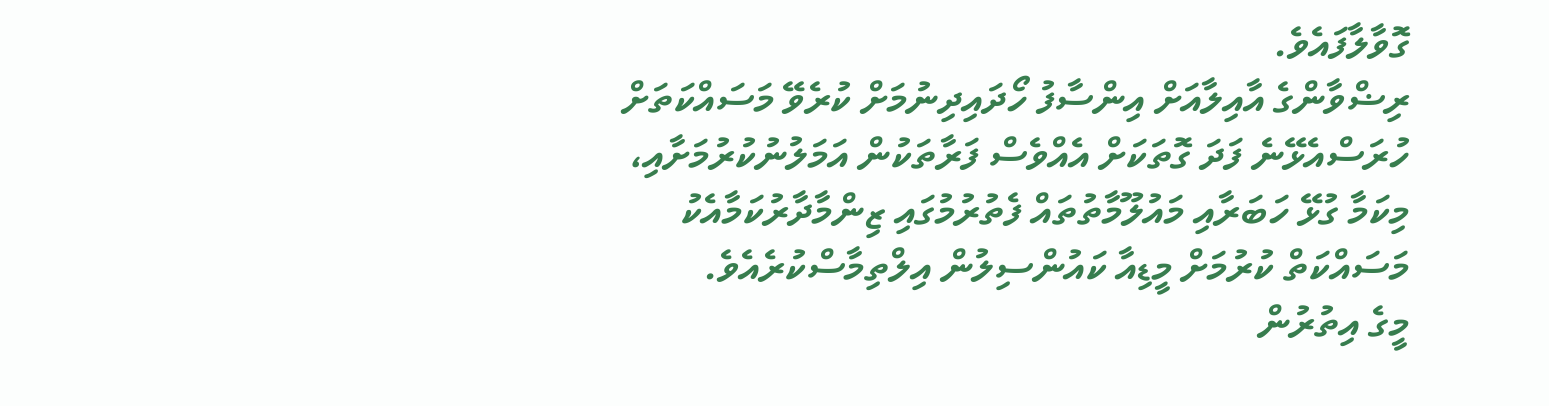ގޮވާލާފައެވެ.
ރިޟްވާންގެ އާއިލާއަށް އިންސާފު ހޯދައިދިނުމަށް ކުރެވޭ މަސައްކަތަށް ހުރަސްއެޅޭނެ ފަދަ ގޮތަކަށް އެއްވެސް ފަރާތަކުން އަމަލުނުކުރުމަށާއި، މިކަމާ ގުޅޭ ހަބަރާއި މައުލޫމާތުތައް ފެތުރުމުގައި ޒިންމާދާރުކަމާއެކު މަސައްކަތް ކުރުމަށް މީޑިއާ ކައުންސިލުން އިލްތިމާސްކުރެއެވެ.
މީގެ އިތުރުން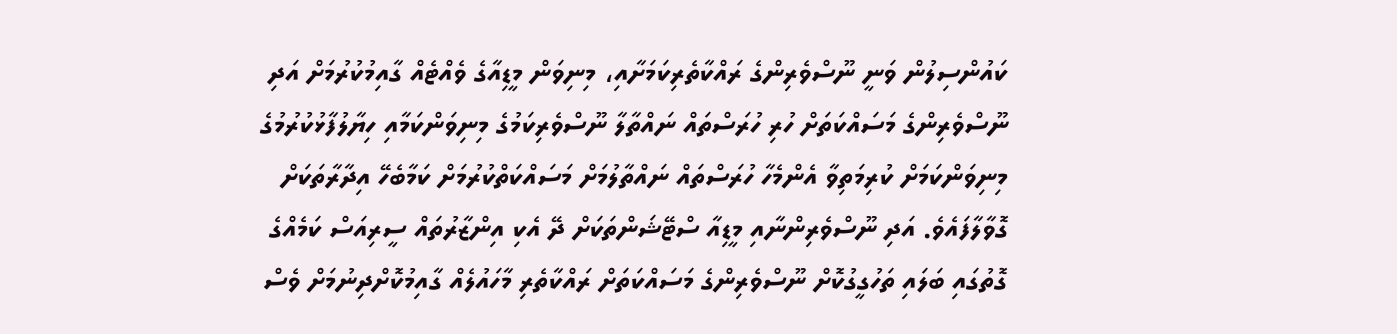ކައުންސިލުން ވަނީ ނޫސްވެރިންގެ ރައްކާތެރިކަމަށާއި، މިނިވަން މީޑިއާގެ ވެއްޓެއް ގާއިމުކުރުމަށް އަދި ނޫސްވެރިންގެ މަސައްކަތަށް ހުރި ހުރަސްތައް ނައްތާލާ ނޫސްވެރިކަމުގެ މިނިވަންކަމާއި ހިޔާލުފާޅުކުރުމުގެ މިނިވަންކަމަށް ކުރިމަތިވާ އެންމެހާ ހުރަސްތައް ނައްތާލުމަށް މަސައްކަތްކުރުމަށް ކަމާބެހޭ އިދާރާތަކަށް ގޮވާލާފައެވެ. އަދި ނޫސްވެރިންނާއި މީޑިއާ ސްޓޭޝަންތަކަށް ދޭ އެކި އިންޒާރުތައް ސީރިއަސް ކަމެއްގެ ގޮތުގައި ބަލައި ތަހުގީގުކޮށް ނޫސްވެރިންގެ މަސައްކަތަށް ރައްކާތެރި މާހައުލެއް ގާއިމުކޮށްދިނުމަށް ވެސް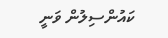ކައުންސިލުން ވަނީ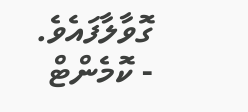ގޮވާލާފައެވެ.
- ކޮމެންޓް